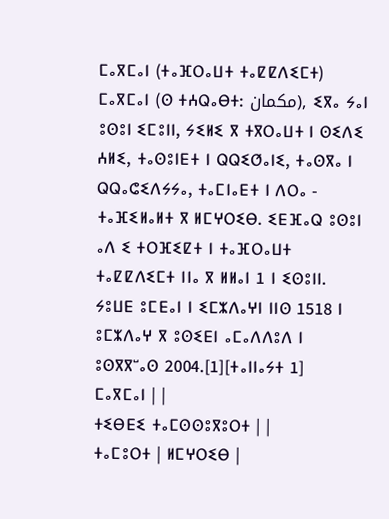ⵎⴰⴳⵎⴰⵏ (ⵜⴰⴼⵔⴰⵡⵜ ⵜⴰⵇⵇⴷⵉⵎⵜ)
ⵎⴰⴳⵎⴰⵏ (ⵙ ⵜⵄⵕⴰⴱⵜ: مكمان), ⵉⴳⴰ ⵢⴰⵏ ⵓⵙⵓⵏ ⵉⵎⵓⵏⵏ, ⵢⵉⵍⵉ ⴳ ⵜⴳⵔⴰⵡⵜ ⵏ ⵙⵉⴷⵉ ⵄⵍⵉ, ⵜⴰⵙⵓⵏⴹⵜ ⵏ ⵕⵕⵉⵚⴰⵏⵉ, ⵜⴰⵙⴳⴰ ⵏ ⵕⵕⴰⵛⵉⴷⵢⵢⴰ, ⵜⴰⵎⵏⴰⴹⵜ ⵏ ⴷⵔⴰ - ⵜⴰⴼⵉⵍⴰⵍⵜ ⴳ ⵍⵎⵖⵔⵉⴱ. ⵉⴹⴼⴰⵕ ⵓⵙⵓⵏ ⴰⴷ ⵉ ⵜⵔⴼⵉⵇⵜ ⵏ ⵜⴰⴼⵔⴰⵡⵜ ⵜⴰⵇⵇⴷⵉⵎⵜ ⵏⵏⴰ ⴳ ⵍⵍⴰⵏ 1 ⵏ ⵉⵙⵓⵏⵏ. ⵢⵓⵡⴹ ⵓⵎⴹⴰⵏ ⵏ ⵉⵎⵣⴷⴰⵖⵏ ⵏⵏⵙ 1518 ⵏ ⵓⵎⵣⴷⴰⵖ ⴳ ⵓⵙⵉⴹⵏ ⴰⵎⴰⴷⴷⵓⴷ ⵏ ⵓⵙⴳⴳⵯⴰⵙ 2004.[1][ⵜⴰⵏⵏⴰⵢⵜ 1]
ⵎⴰⴳⵎⴰⵏ | |
ⵜⵉⴱⴹⵉ ⵜⴰⵎⵙⵙⵓⴳⵓⵔⵜ | |
ⵜⴰⵎⵓⵔⵜ | ⵍⵎⵖⵔⵉⴱ |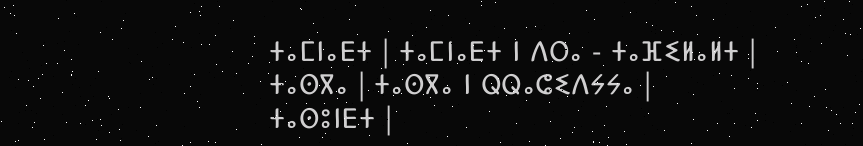ⵜⴰⵎⵏⴰⴹⵜ | ⵜⴰⵎⵏⴰⴹⵜ ⵏ ⴷⵔⴰ - ⵜⴰⴼⵉⵍⴰⵍⵜ |
ⵜⴰⵙⴳⴰ | ⵜⴰⵙⴳⴰ ⵏ ⵕⵕⴰⵛⵉⴷⵢⵢⴰ |
ⵜⴰⵙⵓⵏⴹⵜ |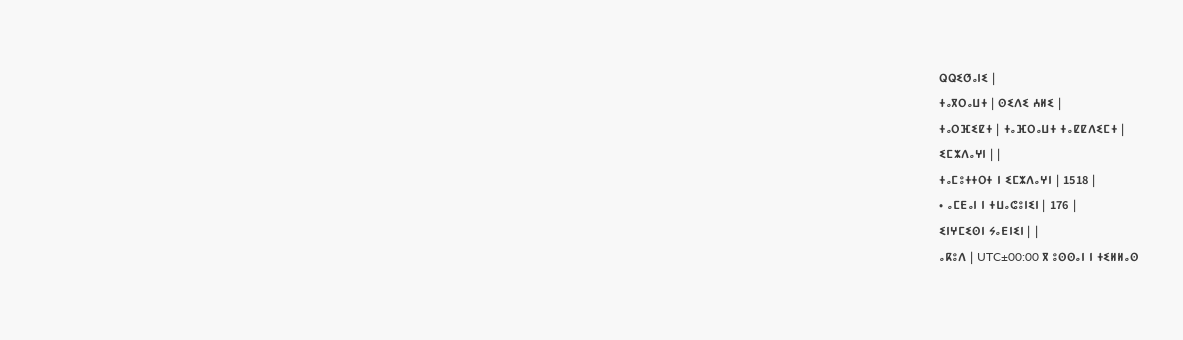ⵕⵕⵉⵚⴰⵏⵉ |
ⵜⴰⴳⵔⴰⵡⵜ | ⵙⵉⴷⵉ ⵄⵍⵉ |
ⵜⴰⵔⴼⵉⵇⵜ | ⵜⴰⴼⵔⴰⵡⵜ ⵜⴰⵇⵇⴷⵉⵎⵜ |
ⵉⵎⵣⴷⴰⵖⵏ | |
ⵜⴰⵎⵓⵜⵜⵔⵜ ⵏ ⵉⵎⵣⴷⴰⵖⵏ | 1518 |
• ⴰⵎⴹⴰⵏ ⵏ ⵜⵡⴰⵛⵓⵏⵉⵏ | 176 |
ⵉⵏⵖⵎⵉⵙⵏ ⵢⴰⴹⵏⵉⵏ | |
ⴰⴽⵓⴷ | UTC±00:00 ⴳ ⵓⵙⵙⴰⵏ ⵏ ⵜⵉⵍⵍⴰⵙ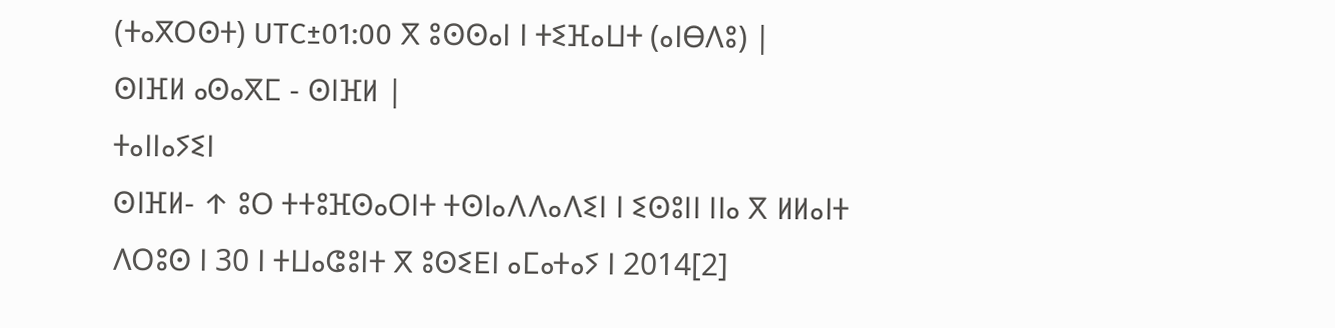(ⵜⴰⴳⵔⵙⵜ) UTC±01:00 ⴳ ⵓⵙⵙⴰⵏ ⵏ ⵜⵉⴼⴰⵡⵜ (ⴰⵏⴱⴷⵓ) |
ⵙⵏⴼⵍ ⴰⵙⴰⴳⵎ - ⵙⵏⴼⵍ |
ⵜⴰⵏⵏⴰⵢⵉⵏ
ⵙⵏⴼⵍ- ↑ ⵓⵔ ⵜⵜⵓⴼⵙⴰⵔⵏⵜ ⵜⵙⵏⴰⴷⴷⴰⴷⵉⵏ ⵏ ⵉⵙⵓⵏⵏ ⵏⵏⴰ ⴳ ⵍⵍⴰⵏⵜ ⴷⵔⵓⵙ ⵏ 30 ⵏ ⵜⵡⴰⵛⵓⵏⵜ ⴳ ⵓⵙⵉⴹⵏ ⴰⵎⴰⵜⴰⵢ ⵏ 2014[2]